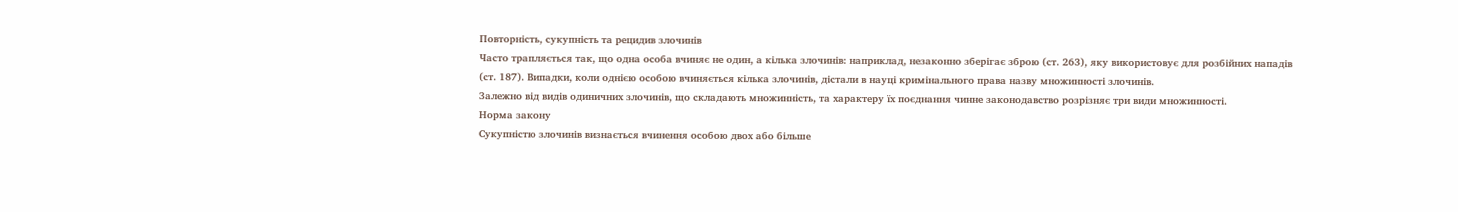Повторність, сукупність та рецидив злочинів
Часто трапляється так, що одна особа вчиняє не один, а кілька злочинів: наприклад, незаконно зберігає зброю (ст. 263), яку використовує для розбійних нападів (ст. 187). Випадки, коли однією особою вчиняється кілька злочинів, дістали в науці кримінального права назву множинності злочинів.
Залежно від видів одиничних злочинів, що складають множинність, та характеру їх поєднання чинне законодавство розрізняє три види множинності.
Норма закону
Сукупністю злочинів визнається вчинення особою двох або більше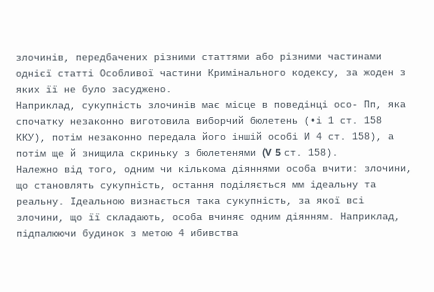злочинів, передбачених різними статтями або різними частинами однієї статті Особливої частини Кримінального кодексу, за жоден з яких її не було засуджено.
Наприклад, сукупність злочинів має місце в поведінці осо- Пп, яка спочатку незаконно виготовила виборчий бюлетень (•і 1 ст. 158 ККУ), потім незаконно передала його іншій особі И 4 ст. 158), а потім ще й знищила скриньку з бюлетенями (V 5 ст. 158).
Належно від того, одним чи кількома діяннями особа вчити: злочини, що становлять сукупність, остання поділяється мм ідеальну та реальну. Ідеальною визнається така сукупність, за якої всі злочини, що її складають, особа вчиняє одним діянням. Наприклад, підпалюючи будинок з метою 4 ибивства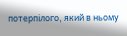потерпілого, який в ньому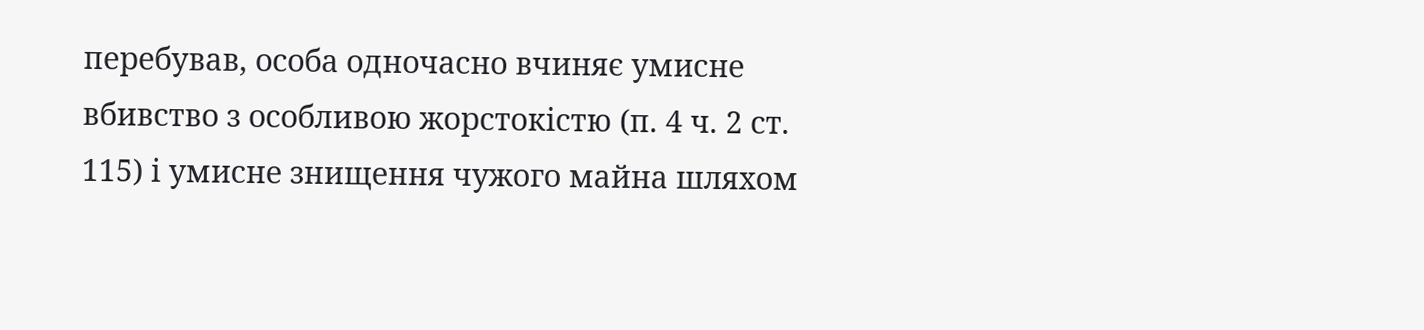перебував, особа одночасно вчиняє умисне вбивство з особливою жорстокістю (п. 4 ч. 2 ст. 115) і умисне знищення чужого майна шляхом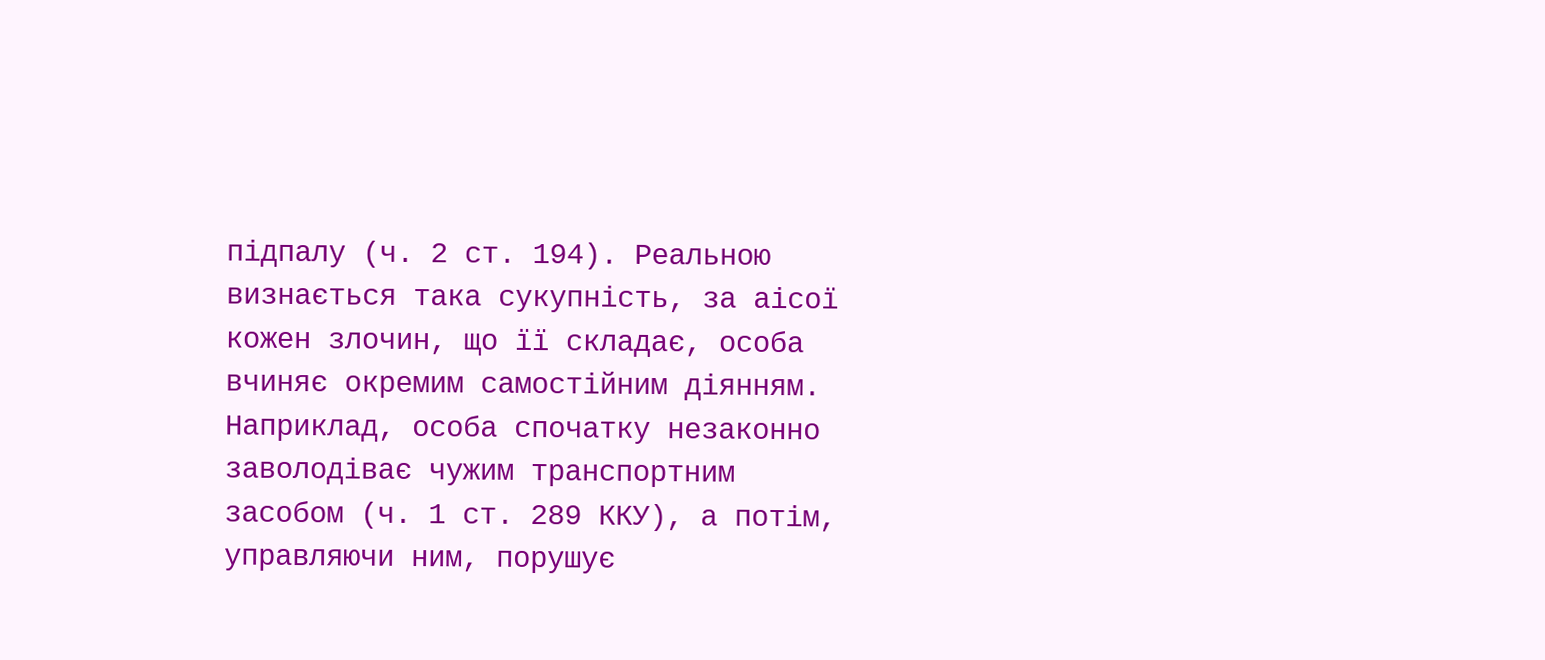підпалу (ч. 2 ст. 194). Реальною визнається така сукупність, за аісої кожен злочин, що її складає, особа вчиняє окремим самостійним діянням. Наприклад, особа спочатку незаконно заволодіває чужим транспортним засобом (ч. 1 ст. 289 ККУ), а потім, управляючи ним, порушує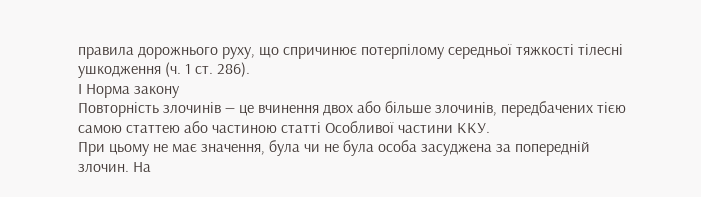правила дорожнього руху, що спричинює потерпілому середньої тяжкості тілесні ушкодження (ч. 1 ст. 286).
І Норма закону
Повторність злочинів — це вчинення двох або більше злочинів, передбачених тією самою статтею або частиною статті Особливої частини ККУ.
При цьому не має значення, була чи не була особа засуджена за попередній злочин. На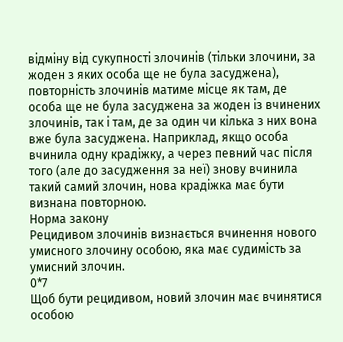відміну від сукупності злочинів (тільки злочини, за жоден з яких особа ще не була засуджена), повторність злочинів матиме місце як там, де особа ще не була засуджена за жоден із вчинених злочинів, так і там, де за один чи кілька з них вона вже була засуджена. Наприклад, якщо особа вчинила одну крадіжку, а через певний час після того (але до засудження за неї) знову вчинила такий самий злочин, нова крадіжка має бути визнана повторною.
Норма закону
Рецидивом злочинів визнається вчинення нового умисного злочину особою, яка має судимість за умисний злочин.
0*7
Щоб бути рецидивом, новий злочин має вчинятися особою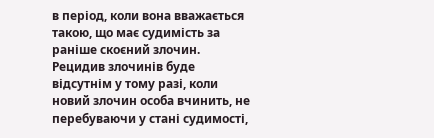в період, коли вона вважається такою, що має судимість за раніше скоєний злочин. Рецидив злочинів буде відсутнім у тому разі, коли новий злочин особа вчинить, не перебуваючи у стані судимості,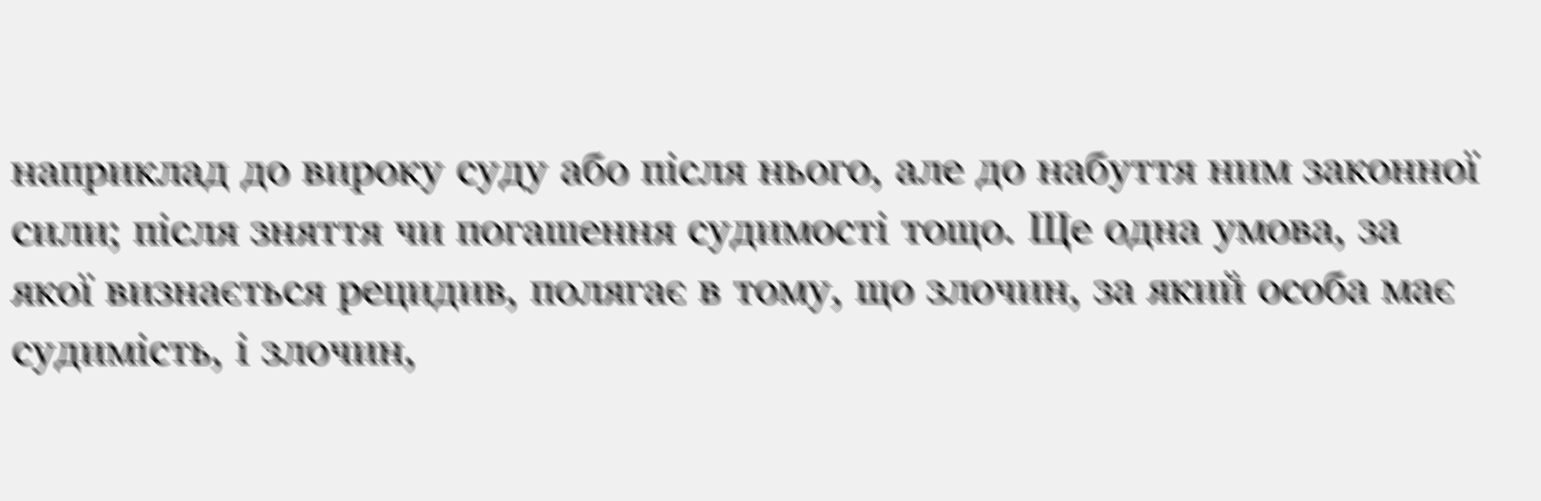наприклад до вироку суду або після нього, але до набуття ним законної сили; після зняття чи погашення судимості тощо. Ще одна умова, за якої визнається рецидив, полягає в тому, що злочин, за який особа має судимість, і злочин,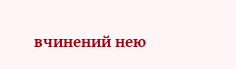вчинений нею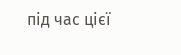під час цієї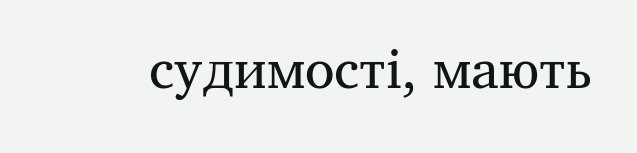судимості, мають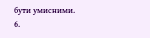бути умисними.
6.